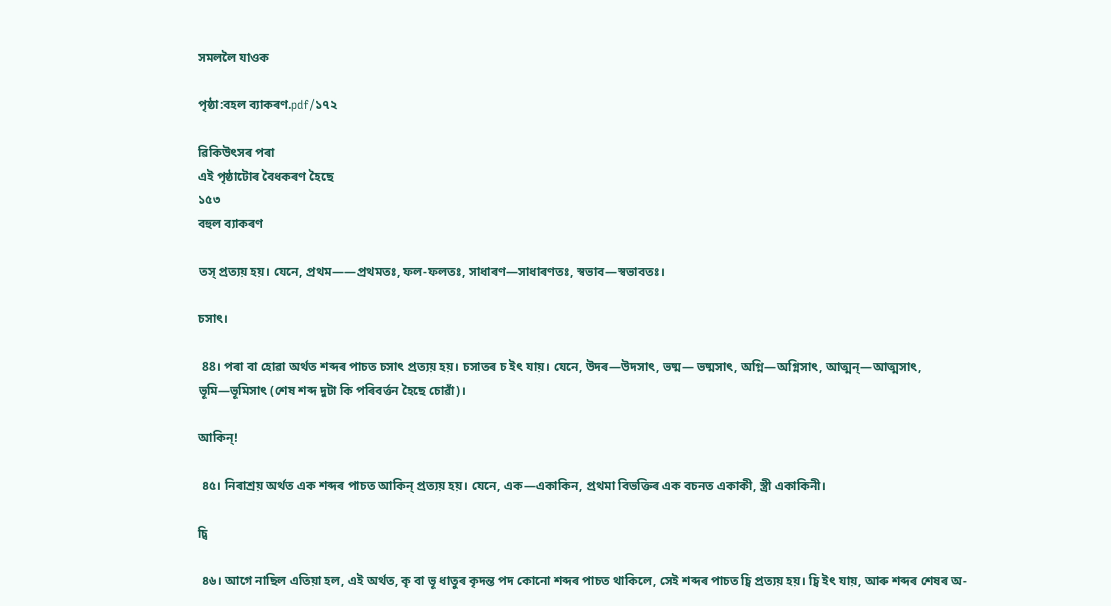সমললৈ যাওক

পৃষ্ঠা:বহল ব্যাকৰণ.pdf/১৭২

ৱিকিউৎসৰ পৰা
এই পৃষ্ঠাটোৰ বৈধকৰণ হৈছে
১৫৩
বহুল ব্যাকৰণ

তস্ প্ৰত্যয় হয়। যেনে, প্ৰথম——প্ৰথমতঃ, ফল-ফলতঃ, সাধাৰণ—সাধাৰণতঃ, স্বভাব—স্বভাবতঃ।

চসাৎ।

 88। পৰা বা হোৱা অৰ্থত শব্দৰ পাচত চসাৎ প্ৰত্যয় হয়। চসাতৰ চ ইৎ যায়। যেনে, উদৰ—উদসাৎ, ভষ্ম— ভষ্মসাৎ, অগ্নি—অগ্নিসাৎ, আত্মন্—আত্মসাৎ, ভূমি—ভূমিসাৎ (শেষ শব্দ দুটা কি পৰিবৰ্ত্তন হৈছে চোৱাঁ)।

আকিন্!

 ৪৫। নিৰাশ্ৰয় অৰ্থত এক শব্দৰ পাচত আকিন্ প্ৰত্যয় হয়। যেনে, এক—একাকিন, প্ৰথমা বিভক্তিৰ এক বচনত একাকী, স্ত্ৰী একাকিনী।

চ্বি

 ৪৬। আগে নাছিল এতিয়া হল, এই অৰ্থত, কৃ বা ভূ ধাতুৰ কৃদন্ত পদ কোনো শব্দৰ পাচত থাকিলে, সেই শব্দৰ পাচত চ্বি প্ৰত্যয় হয়। চ্বি ইৎ যায়, আৰু শব্দৰ শেষৰ অ-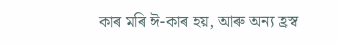কাৰ মৰি ঈ-কাৰ হয়, আৰু অন্য হ্ৰস্ব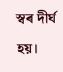স্বৰ দীৰ্ঘ হয়।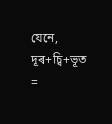যেনে, দূৰ+চ্বি+ভূত =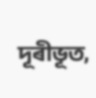দূৰীভূত,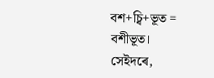বশ+চ্বি+ভূত = বশীভূত। সেইদৰে,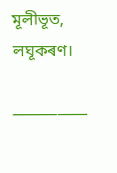মূলীভূত, লঘূকৰণ।

⸻⸺